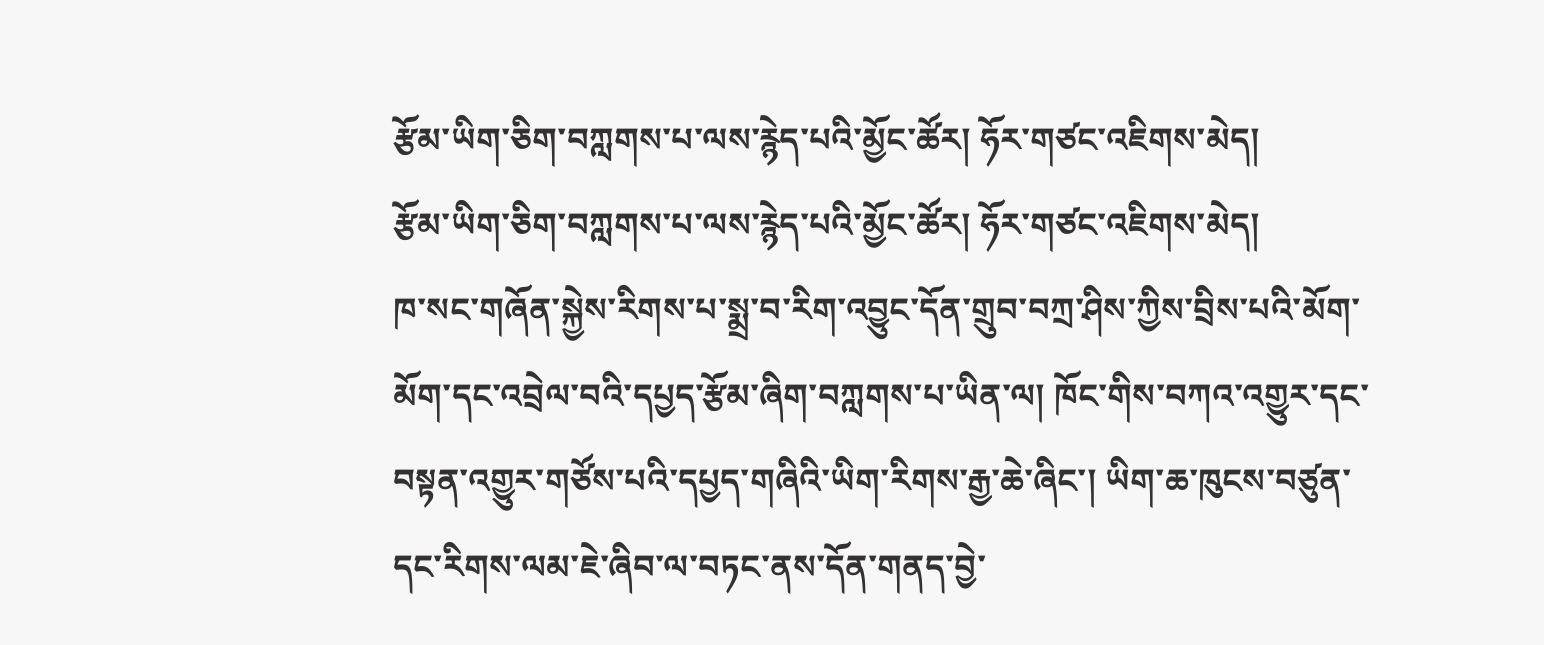རྩོམ་ཡིག་ཅིག་བཀླགས་པ་ལས་རྙེད་པའི་མྱོང་ཚོར། ཧོར་གཙང་འཇིགས་མེད།
རྩོམ་ཡིག་ཅིག་བཀླགས་པ་ལས་རྙེད་པའི་མྱོང་ཚོར། ཧོར་གཙང་འཇིགས་མེད།
ཁ་སང་གཞོན་སྐྱེས་རིགས་པ་སྨྲ་བ་རིག་འབྱུང་དོན་གྲུབ་བཀྲ་ཤིས་ཀྱིས་བྲིས་པའི་མོག་མོག་དང་འབྲེལ་བའི་དཔྱད་རྩོམ་ཞིག་བཀླགས་པ་ཡིན་ལ། ཁོང་གིས་བཀའ་འགྱུར་དང་བསྟན་འགྱུར་གཙོས་པའི་དཔྱད་གཞིའི་ཡིག་རིགས་རྒྱ་ཆེ་ཞིང་། ཡིག་ཆ་ཁུངས་བཙུན་དང་རིགས་ལམ་ཇེ་ཞིབ་ལ་བཏང་ནས་དོན་གནད་བྱེ་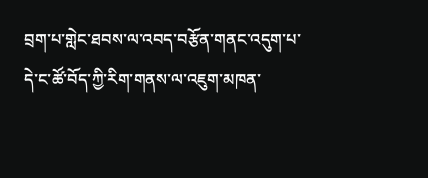བྲག་པ་གླེང་ཐབས་ལ་འབད་བརྩོན་གནང་འདུག་པ་དེ་ང་ཚོ་བོད་ཀྱི་རིག་གནས་ལ་འཇུག་མཁན་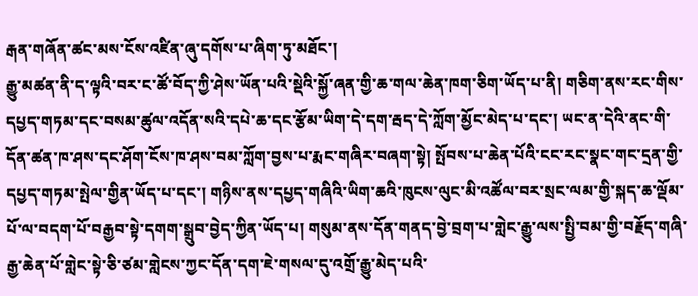རྒན་གཞོན་ཚང་མས་ངོས་འཛིན་ཞུ་དགོས་པ་ཞིག་ཏུ་མཐོང་།
རྒྱུ་མཚན་ནི་ད་ལྟའི་བར་ང་ཚོ་བོད་ཀྱི་ཤེས་ཡོན་པའི་སྡེའི་སྐྱོ་ཞན་གྱི་ཆ་གལ་ཆེན་ཁག་ཅིག་ཡོད་པ་ནི། གཅིག་ནས་རང་གིས་དཔྱད་གཏམ་དང་བསམ་ཚུལ་འདོན་སའི་དཔེ་ཆ་དང་རྩོམ་ཡིག་དེ་དག་རྦད་དེ་ཀློག་མྱོང་མེད་པ་དང་། ཡང་ན་དེའི་ནང་གི་དོན་ཚན་ཁ་ཤས་དང་ཤོག་ངོས་ཁ་ཤས་བམ་ཀློག་བྱས་པ་རྨང་གཞིར་བཞག་སྟེ། སྤོབས་པ་ཆེན་པོའི་ངང་རང་སྣང་གང་དྲན་གྱི་དཔྱད་གཏམ་སྤེལ་གྱིན་ཡོད་པ་དང་། གཉིས་ནས་དཔྱད་གཞིའི་ཡིག་ཆའི་ཁུངས་ལུང་མི་འཚོལ་བར་སྲང་ལམ་གྱི་སྐད་ཆ་ལྡོམ་པོ་ལ་བདག་པོ་བརྒྱབ་སྟེ་དགག་སྒྲུབ་བྱེད་ཀྱིན་ཡོད་པ། གསུམ་ནས་དོན་གནད་བྱེ་བྲག་པ་གླེང་རྒྱུ་ལས་སྤྱི་བམ་གྱི་བརྗོད་གཞི་རྒྱ་ཆེན་པོ་གླེང་སྟེ་ཅི་ཙམ་གླེངས་ཀྱང་དོན་དག་ཇེ་གསལ་དུ་འགྲོ་རྒྱུ་མེད་པའི་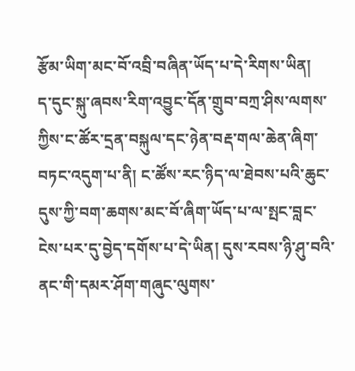རྩོམ་ཡིག་མང་བོ་འབྲི་བཞིན་ཡོད་པ་དེ་རིགས་ཡིན།
ད་དུང་སྐུ་ཞབས་རིག་འབྱུང་དོན་གྲུབ་བཀྲ་ཤིས་ལགས་ཀྱིས་ང་ཚོར་དྲན་བསྐུལ་དང་ཉེན་བརྡ་གལ་ཆེན་ཞིག་བཏང་འདུག་པ་ནི། ང་ཚོས་རང་ཉིད་ལ་ཐེབས་པའི་ཆུང་དུས་ཀྱི་བག་ཆགས་མང་བོ་ཞིག་ཡོད་པ་ལ་སྤང་བླང་ངེས་པར་དུ་བྱེད་དགོས་པ་དེ་ཡིན། དུས་རབས་ཉི་ཤུ་བའི་ནང་གི་དམར་ཤོག་གཞུང་ལུགས་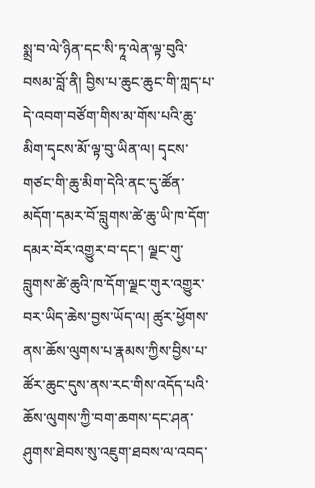སྨྲ་བ་ལེ་ཉིན་དང་སི་ཏཱ་ལེན་ལྟ་བུའི་བསམ་བློ་ནི། བྱིས་པ་ཆུང་ཆུང་གི་ཀླད་པ་དེ་འབག་བཙོག་གིས་མ་གོས་པའི་ཆུ་མིག་དྭངས་མོ་ལྟ་བུ་ཡིན་ལ། དྭངས་གཙང་གི་ཆུ་མིག་དེའི་ནང་དུ་ཚོན་མདོག་དམར་བོ་བླུགས་ཚེ་ཆུ་ཡི་ཁ་དོག་དམར་བོར་འགྱུར་བ་དང་། ལྗང་གུ་བླུགས་ཚེ་ཆུའི་ཁ་དོག་ལྗང་གུར་འགྱུར་བར་ཡིད་ཆེས་བྱས་ཡོད་ལ། ཚུར་ཕྱོགས་ནས་ཆོས་ལུགས་པ་རྣམས་ཀྱིས་བྱིས་པ་ཚོར་ཆུང་དུས་ནས་རང་གིས་འདོད་པའི་ཆོས་ལུགས་ཀྱི་བག་ཆགས་དང་ཤན་ཤུགས་ཐེབས་སུ་འཇུག་ཐབས་ལ་འབད་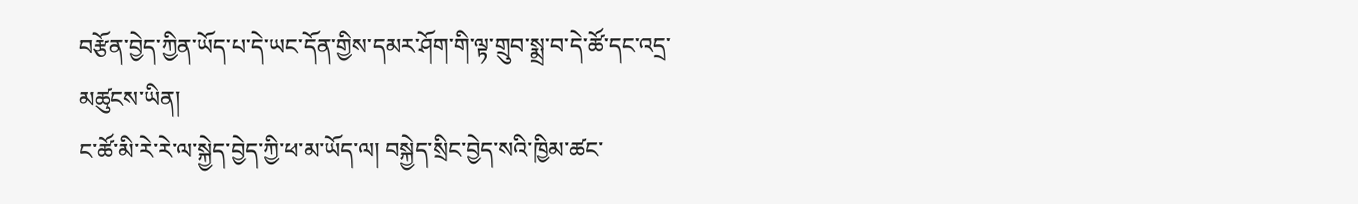བརྩོན་བྱེད་ཀྱིན་ཡོད་པ་དེ་ཡང་དོན་གྱིས་དམར་ཤོག་གི་ལྟ་གྲུབ་སྨྲ་བ་དེ་ཚོ་དང་འདྲ་མཚུངས་ཡིན།
ང་ཚོ་མི་རེ་རེ་ལ་སྐྱེད་བྱེད་ཀྱི་ཕ་མ་ཡོད་ལ། བསྐྱེད་སྲིང་བྱེད་སའི་ཁྱིམ་ཚང་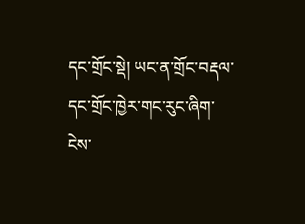དང་གྲོང་སྡེ། ཡང་ན་གྲོང་བརྡལ་དང་གྲོང་ཁྱེར་གང་རུང་ཞིག་ངེས་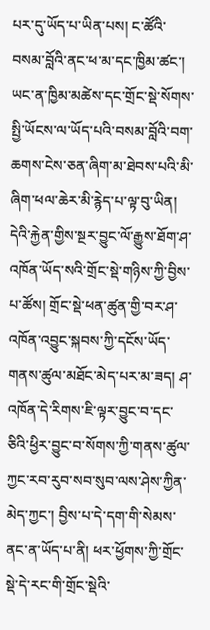པར་དུ་ཡོད་པ་ཡིན་པས། ང་ཚོའི་བསམ་བློའི་ནང་ཕ་མ་དང་ཁྱིམ་ཚང་། ཡང་ན་ཁྱིམ་མཚེས་དང་གྲོང་སྡེ་སོགས་སྤྱི་ཡོངས་ལ་ཡོད་པའི་བསམ་བློའི་བག་ཆགས་ངེས་ཅན་ཞིག་མ་ཐེབས་པའི་མི་ཞིག་ཕལ་ཆེར་མི་རྙེད་པ་ལྟ་བུ་ཡིན། དེའི་རྐྱེན་གྱིས་སྔར་བྱུང་ལོ་རྒྱུས་ཐོག་ཤ་འཁོན་ཡོད་སའི་གྲོང་སྡེ་གཉིས་ཀྱི་བྱིས་པ་ཚོས། གྲོང་སྡེ་ཕན་ཚུན་གྱི་བར་ཤ་འཁོན་འབྱུང་སྐབས་ཀྱི་དངོས་ཡོད་གནས་ཚུལ་མཐོང་མེད་པར་མ་ཟད། ཤ་འཁོན་དེ་རིགས་ཇི་ལྟར་བྱུང་བ་དང་ཅིའི་ཕྱིར་བྱུང་བ་སོགས་ཀྱི་གནས་ཚུལ་ཀྱང་རབ་རུབ་སབ་སུབ་ལས་ཤེས་ཀྱིན་མེད་ཀྱང་། བྱིས་པ་དེ་དག་གི་སེམས་ནང་ན་ཡོད་པ་ནི། ཕར་ཕྱོགས་ཀྱི་གྲོང་སྡེ་དེ་རང་གི་གྲོང་སྡེའི་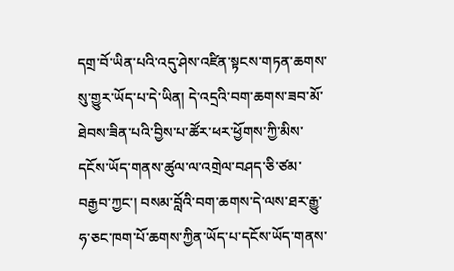དགྲ་བོ་ཡིན་པའི་འདུ་ཤེས་འཛིན་སྟངས་གཏན་ཆགས་སུ་གྱུར་ཡོད་པ་དེ་ཡིན། དེ་འདྲའི་བག་ཆགས་ཟབ་མོ་ཐེབས་ཟིན་པའི་བྱིས་པ་ཚོར་ཕར་ཕྱོགས་ཀྱི་མིས་དངོས་ཡོད་གནས་ཚུལ་ལ་འགྲེལ་བཤད་ཅི་ཙམ་བརྒྱབ་ཀྱང་། བསམ་བློའི་བག་ཆགས་དེ་ལས་ཐར་རྒྱུ་ཧ་ཅང་ཁག་པོ་ཆགས་ཀྱིན་ཡོད་པ་དངོས་ཡོད་གནས་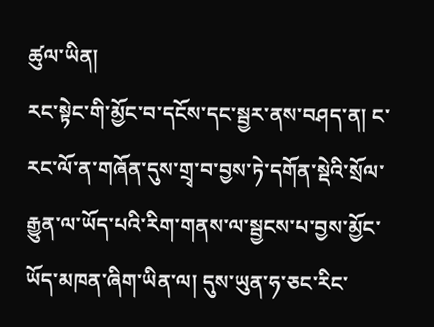ཚུལ་ཡིན།
རང་སྟེང་གི་མྱོང་བ་དངོས་དང་སྦྱར་ནས་བཤད་ན། ང་རང་ལོ་ན་གཞོན་དུས་གྲྭ་བ་བྱས་ཏེ་དགོན་སྡེའི་སྲོལ་རྒྱུན་ལ་ཡོད་པའི་རིག་གནས་ལ་སྦྱངས་པ་བྱས་མྱོང་ཡོད་མཁན་ཞིག་ཡིན་ལ། དུས་ཡུན་ཧ་ཅང་རིང་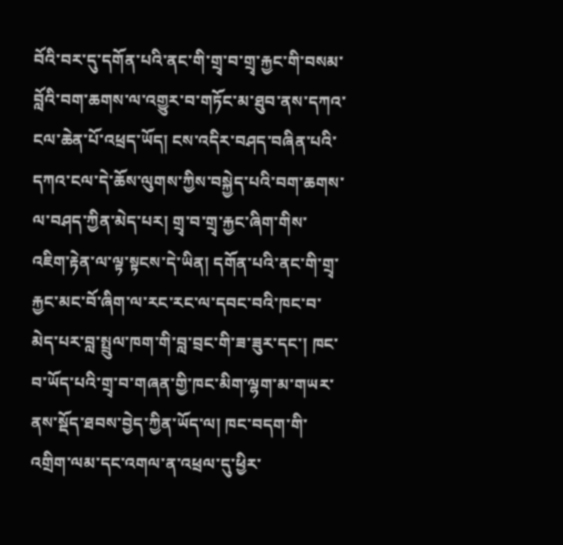བོའི་བར་དུ་དགོན་པའི་ནང་གི་གྲྭ་བ་གྲྭ་རྐྱང་གི་བསམ་བློའི་བག་ཆགས་ལ་འགྱུར་བ་གཏོང་མ་ཐུབ་ནས་དཀའ་ངལ་ཆེན་པོ་འཕྲད་ཡོད། ངས་འདིར་བཤད་བཞིན་པའི་དཀའ་ངལ་དེ་ཆོས་ལུགས་ཀྱིས་བསྐྱེད་པའི་བག་ཆགས་ལ་བཤད་ཀྱིན་མེད་པར། གྲྭ་བ་གྲྭ་རྐྱང་ཞིག་གིས་འཇིག་རྟེན་ལ་ལྟ་སྟངས་དེ་ཡིན། དགོན་པའི་ནང་གི་གྲྭ་རྐྱང་མང་བོ་ཞིག་ལ་རང་རང་ལ་དབང་བའི་ཁང་བ་མེད་པར་བླ་སྤྲུལ་ཁག་གི་བླ་བྲང་གི་ཟ་ཟུར་དང་། ཁང་བ་ཡོད་པའི་གྲྭ་བ་གཞན་གྱི་ཁང་མིག་ལྷག་མ་གཡར་ནས་སྡོད་ཐབས་བྱེད་ཀྱིན་ཡོད་ལ། ཁང་བདག་གི་འགྲིག་ལམ་དང་འགལ་ན་འཕྲལ་དུ་ཕྱིར་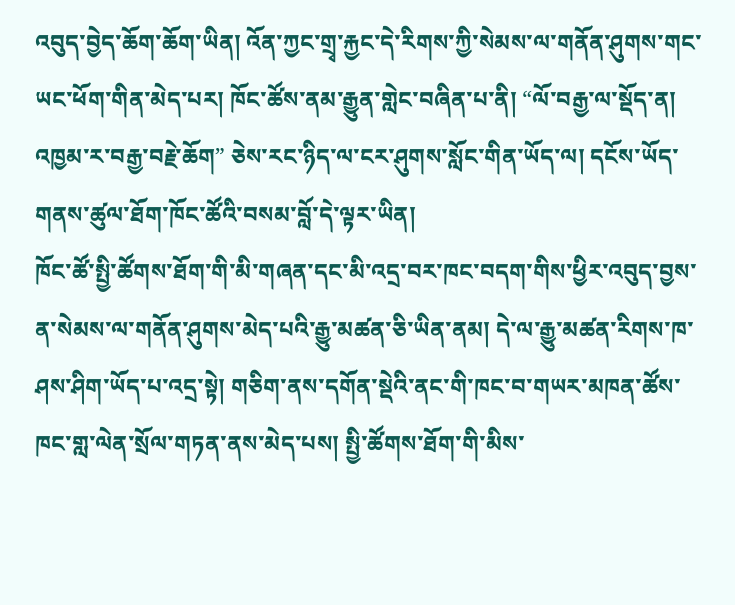འབུད་བྱེད་ཆོག་ཆོག་ཡིན། འོན་ཀྱང་གྲྭ་རྐྱང་དེ་རིགས་ཀྱི་སེམས་ལ་གནོན་ཤུགས་གང་ཡང་ཕོག་གིན་མེད་པར། ཁོང་ཚོས་ནམ་རྒྱུན་གླེང་བཞིན་པ་ནི། “ལོ་བརྒྱ་ལ་སྡོད་ན། འཁྱམ་ར་བརྒྱ་བརྗེ་ཆོག” ཅེས་རང་ཉིད་ལ་ངར་ཤུགས་སློང་གིན་ཡོད་ལ། དངོས་ཡོད་གནས་ཚུལ་ཐོག་ཁོང་ཚོའི་བསམ་བློ་དེ་ལྟར་ཡིན།
ཁོང་ཚོ་སྤྱི་ཚོགས་ཐོག་གི་མི་གཞན་དང་མི་འདྲ་བར་ཁང་བདག་གིས་ཕྱིར་འབུད་བྱས་ན་སེམས་ལ་གནོན་ཤུགས་མེད་པའི་རྒྱུ་མཚན་ཅི་ཡིན་ནམ། དེ་ལ་རྒྱུ་མཚན་རིགས་ཁ་ཤས་ཤིག་ཡོད་པ་འདྲ་སྟེ། གཅིག་ནས་དགོན་སྡེའི་ནང་གི་ཁང་བ་གཡར་མཁན་ཚོས་ཁང་གླ་ལེན་སྲོལ་གཏན་ནས་མེད་པས། སྤྱི་ཚོགས་ཐོག་གི་མིས་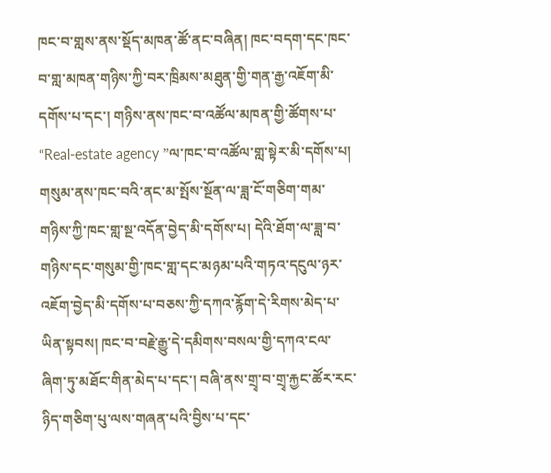ཁང་བ་གླས་ནས་སྡོད་མཁན་ཚོ་ནང་བཞིན། ཁང་བདག་དང་ཁང་བ་གླ་མཁན་གཉིས་ཀྱི་བར་ཁྲིམས་མཐུན་གྱི་གན་རྒྱ་འཇོག་མི་དགོས་པ་དང་། གཉིས་ནས་ཁང་བ་འཚོལ་མཁན་གྱི་ཚོགས་པ་ “Real-estate agency ”ལ་ཁང་བ་འཚོལ་གླ་སྟེར་མི་དགོས་པ། གསུམ་ནས་ཁང་བའི་ནང་མ་སྤོས་སྔོན་ལ་ཟླ་ངོ་གཅིག་གམ་གཉིས་ཀྱི་ཁང་གླ་སྔ་འདོན་བྱེད་མི་དགོས་པ། དེའི་ཐོག་ལ་ཟླ་བ་གཉིས་དང་གསུམ་གྱི་ཁང་གླ་དང་མཉམ་པའི་གཏའ་དངུལ་ཉར་འཇོག་བྱེད་མི་དགོས་པ་བཅས་ཀྱི་དཀའ་རྙོག་དེ་རིགས་མེད་པ་ཡིན་སྟབས། ཁང་བ་བརྗེ་རྒྱུ་དེ་དམིགས་བསལ་གྱི་དཀའ་ངལ་ཞིག་ཏུ་མཐོང་གིན་མེད་པ་དང་། བཞི་ནས་གྲྭ་བ་གྲྭ་རྐྱང་ཚོར་རང་ཉིད་གཅིག་པུ་ལས་གཞན་པའི་བྱིས་པ་དང་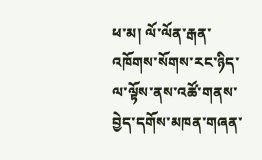ཕ་མ། ལོ་ལོན་རྒན་འཁོགས་སོགས་རང་ཉིད་ལ་ལྟོས་ནས་འཚོ་གནས་བྱེད་དགོས་མཁན་གཞན་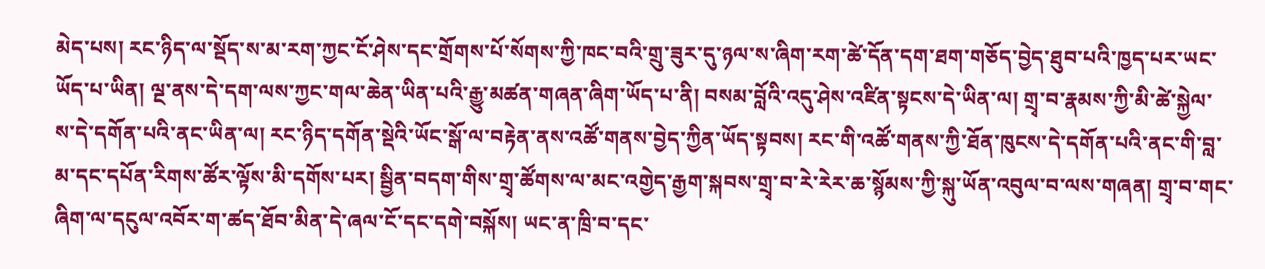མེད་པས། རང་ཉིད་ལ་སྡོད་ས་མ་རག་ཀྱང་ངོ་ཤེས་དང་གྲོགས་པོ་སོགས་ཀྱི་ཁང་བའི་གྲུ་ཟུར་དུ་ཉལ་ས་ཞིག་རག་ཚེ་དོན་དག་ཐག་གཅོད་བྱེད་ཐུབ་པའི་ཁྱད་པར་ཡང་ཡོད་པ་ཡིན། ལྔ་ནས་དེ་དག་ལས་ཀྱང་གལ་ཆེན་ཡིན་པའི་རྒྱུ་མཚན་གཞན་ཞིག་ཡོད་པ་ནི། བསམ་བློའི་འདུ་ཤེས་འཛིན་སྟངས་དེ་ཡིན་ལ། གྲྭ་བ་རྣམས་ཀྱི་མི་ཚེ་སྐྱེལ་ས་དེ་དགོན་པའི་ནང་ཡིན་ལ། རང་ཉིད་དགོན་སྡེའི་ཡོང་སྒོ་ལ་བརྟེན་ནས་འཚོ་གནས་བྱེད་ཀྱིན་ཡོད་སྟབས། རང་གི་འཚོ་གནས་ཀྱི་ཐོན་ཁུངས་དེ་དགོན་པའི་ནང་གི་བླ་མ་དང་དཔོན་རིགས་ཚོར་ལྟོས་མི་དགོས་པར། སྦྱིན་བདག་གིས་གྲྭ་ཚོགས་ལ་མང་འགྱེད་རྒྱག་སྐབས་གྲྭ་བ་རེ་རེར་ཆ་སྙོམས་ཀྱི་སྐུ་ཡོན་འབུལ་བ་ལས་གཞན། གྲྭ་བ་གང་ཞིག་ལ་དངུལ་འབོར་ག་ཚད་ཐོབ་མིན་དེ་ཞལ་ངོ་དང་དགེ་བསྐོས། ཡང་ན་ཁྲི་བ་དང་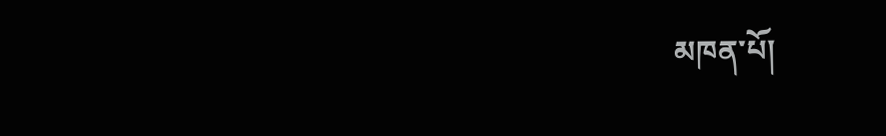མཁན་པོ།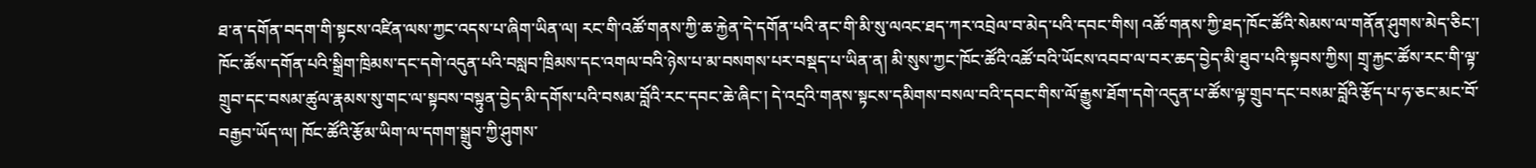ཐ་ན་དགོན་བདག་གི་སྟངས་འཛིན་ལས་ཀྱང་འདས་པ་ཞིག་ཡིན་ལ། རང་གི་འཚོ་གནས་ཀྱི་ཆ་རྐྱེན་དེ་དགོན་པའི་ནང་གི་མི་སུ་ལའང་ཐད་ཀར་འབྲེལ་བ་མེད་པའི་དབང་གིས། འཚོ་གནས་ཀྱི་ཐད་ཁོང་ཚོའི་སེམས་ལ་གནོན་ཤུགས་མེད་ཅིང་། ཁོང་ཚོས་དགོན་པའི་སྒྲིག་ཁྲིམས་དང་དགེ་འདུན་པའི་བསླབ་ཁྲིམས་དང་འགལ་བའི་ཉེས་པ་མ་བསགས་པར་བསྡད་པ་ཡིན་ན། མི་སུས་ཀྱང་ཁོང་ཚོའི་འཚོ་བའི་ཡོངས་འབབ་ལ་བར་ཆད་བྱེད་མི་ཐུབ་པའི་སྟབས་ཀྱིས། གྲྭ་རྐྱང་ཚོས་རང་གི་ལྟ་གྲུབ་དང་བསམ་ཚུལ་རྣམས་སུ་གང་ལ་སྟབས་བསྟུན་བྱེད་མི་དགོས་པའི་བསམ་བློའི་རང་དབང་ཆེ་ཞིང་། དེ་འདྲའི་གནས་སྟངས་དམིགས་བསལ་བའི་དབང་གིས་ལོ་རྒྱུས་ཐོག་དགེ་འདུན་པ་ཚོས་ལྟ་གྲུབ་དང་བསམ་བློའི་རྩོད་པ་ཧ་ཅང་མང་བོ་བརྒྱབ་ཡོད་ལ། ཁོང་ཚོའི་རྩོམ་ཡིག་ལ་དགག་སྒྲུབ་ཀྱི་ཤུགས་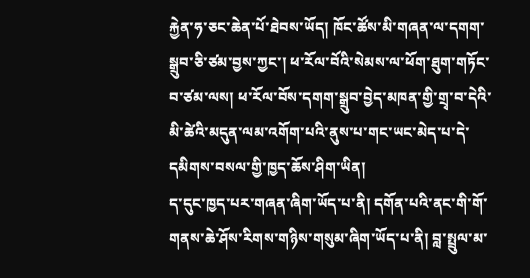རྐྱེན་ཧ་ཅང་ཆེན་པོ་ཐེབས་ཡོད། ཁོང་ཚོས་མི་གཞན་ལ་དགག་སྒྲུབ་ཅི་ཙམ་བྱས་ཀྱང་། ཕ་རོལ་བོའི་སེམས་ལ་ཕོག་ཐུག་གཏོང་བ་ཙམ་ལས། ཕ་རོལ་བོས་དགག་སྒྲུབ་བྱེད་མཁན་གྱི་གྲྭ་བ་དེའི་མི་ཚེའི་མདུན་ལམ་འགོག་པའི་ནུས་པ་གང་ཡང་མེད་པ་དེ་དམིགས་བསལ་གྱི་ཁྱད་ཆོས་ཤིག་ཡིན།
ད་དུང་ཁྱད་པར་གཞན་ཞིག་ཡོད་པ་ནི། དགོན་པའི་ནང་གི་གོ་གནས་ཆེ་ཤོས་རིགས་གཉིས་གསུམ་ཞིག་ཡོད་པ་ནི། བླ་སྤྲུལ་མ་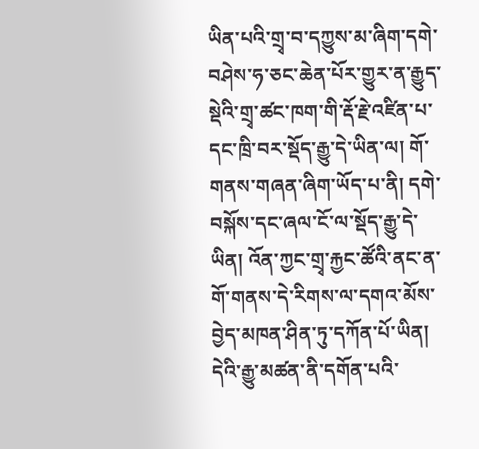ཡིན་པའི་གྲྭ་བ་དཀྱུས་མ་ཞིག་དགེ་བཤེས་ཧ་ཅང་ཆེན་པོར་གྱུར་ན་རྒྱུད་སྡེའི་གྲྭ་ཚང་ཁག་གི་རྡོ་རྗེ་འཛིན་པ་དང་ཁྲི་བར་སྡོད་རྒྱུ་དེ་ཡིན་ལ། གོ་གནས་གཞན་ཞིག་ཡོད་པ་ནི། དགེ་བསྐོས་དང་ཞལ་ངོ་ལ་སྡོད་རྒྱུ་དེ་ཡིན། འོན་ཀྱང་གྲྭ་རྐྱང་ཚོའི་ནང་ན་གོ་གནས་དེ་རིགས་ལ་དགའ་མོས་བྱེད་མཁན་ཤིན་ཏུ་དཀོན་པོ་ཡིན། དེའི་རྒྱུ་མཚན་ནི་དགོན་པའི་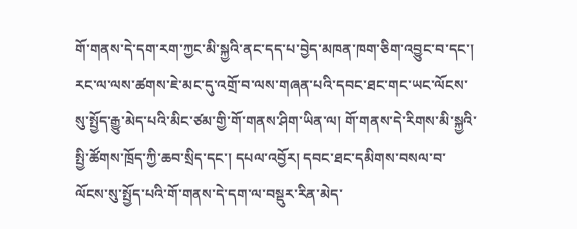གོ་གནས་དེ་དག་རག་ཀྱང་མི་སྐྱའི་ནང་དད་པ་བྱེད་མཁན་ཁག་ཅིག་འབྱུང་བ་དང་། རང་ལ་ལས་ཚགས་ཇེ་མང་དུ་འགྲོ་བ་ལས་གཞན་པའི་དབང་ཐང་གང་ཡང་ལོངས་སུ་སྤྱོད་རྒྱུ་མེད་པའི་མིང་ཙམ་གྱི་གོ་གནས་ཤིག་ཡིན་ལ། གོ་གནས་དེ་རིགས་མི་སྐྱའི་སྤྱི་ཚོགས་ཁྲོད་ཀྱི་ཆབ་སྲིད་དང་། དཔལ་འབྱོར། དབང་ཐང་དམིགས་བསལ་བ་ལོངས་སུ་སྤྱོད་པའི་གོ་གནས་དེ་དག་ལ་བསྡུར་རིན་མེད་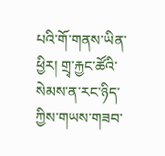པའི་གོ་གནས་ཡིན་ཕྱིར། གྲྭ་རྐྱང་ཚོའི་སེམས་ན་རང་ཉིད་ཀྱིས་གཡས་གཟབ་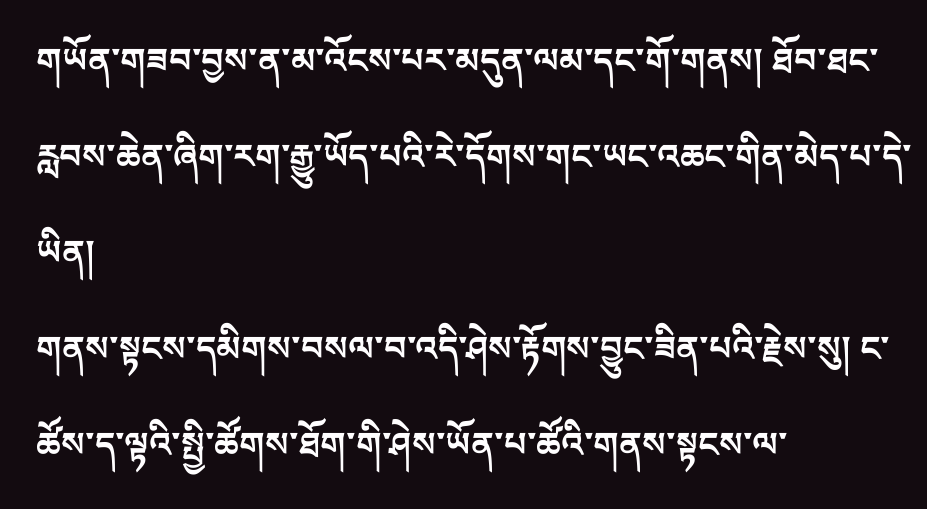གཡོན་གཟབ་བྱས་ན་མ་འོངས་པར་མདུན་ལམ་དང་གོ་གནས། ཐོབ་ཐང་རླབས་ཆེན་ཞིག་རག་རྒྱུ་ཡོད་པའི་རེ་དོགས་གང་ཡང་འཆང་གིན་མེད་པ་དེ་ཡིན།
གནས་སྟངས་དམིགས་བསལ་བ་འདི་ཤེས་རྟོགས་བྱུང་ཟིན་པའི་རྗེས་སུ། ང་ཚོས་ད་ལྟའི་སྤྱི་ཚོགས་ཐོག་གི་ཤེས་ཡོན་པ་ཚོའི་གནས་སྟངས་ལ་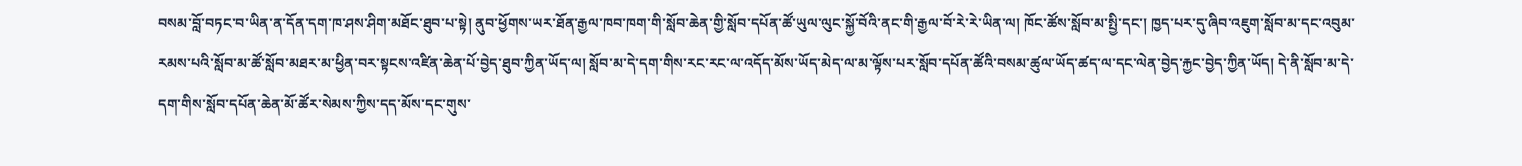བསམ་བློ་བཏང་བ་ཡིན་ན་དོན་དག་ཁ་ཤས་ཤིག་མཐོང་ཐུབ་པ་སྟེ། ནུབ་ཕྱོགས་ཡར་ཐོན་རྒྱལ་ཁབ་ཁག་གི་སློབ་ཆེན་གྱི་སློབ་དཔོན་ཚོ་ཡུལ་ལུང་སྐྱོ་བོའི་ནང་གི་རྒྱལ་བོ་རེ་རེ་ཡིན་ལ། ཁོང་ཚོས་སློབ་མ་སྤྱི་དང་། ཁྱད་པར་དུ་ཞིབ་འཇུག་སློབ་མ་དང་འབུམ་རམས་པའི་སློབ་མ་ཚོ་སློབ་མཐར་མ་ཕྱིན་བར་སྟངས་འཛིན་ཆེན་པོ་བྱེད་ཐུབ་ཀྱིན་ཡོད་ལ། སློབ་མ་དེ་དག་གིས་རང་རང་ལ་འདོད་མོས་ཡོད་མེད་ལ་མ་ལྟོས་པར་སློབ་དཔོན་ཚོའི་བསམ་ཚུལ་ཡོད་ཚད་ལ་དང་ལེན་བྱེད་རྐྱང་བྱེད་ཀྱིན་ཡོད། དེ་ནི་སློབ་མ་དེ་དག་གིས་སློབ་དཔོན་ཆེན་མོ་ཚོར་སེམས་ཀྱིས་དད་མོས་དང་གུས་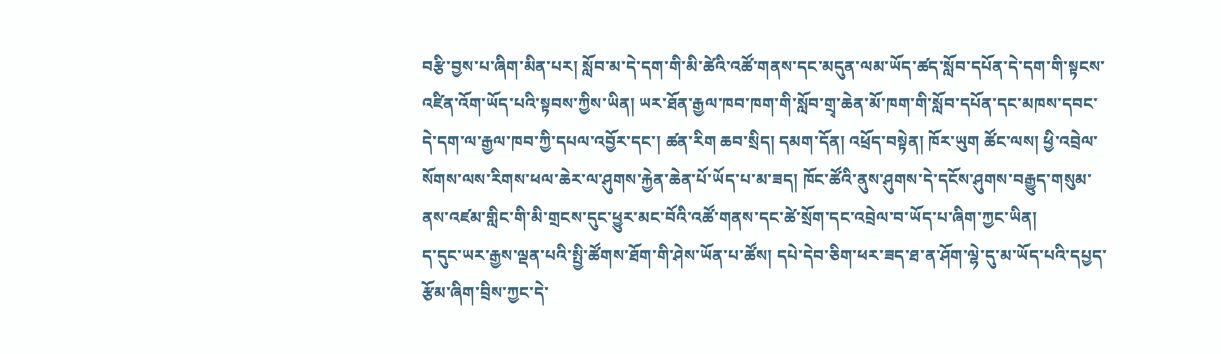བརྩི་བྱས་པ་ཞིག་མིན་པར། སློབ་མ་དེ་དག་གི་མི་ཚེའི་འཚོ་གནས་དང་མདུན་ལམ་ཡོད་ཚད་སློབ་དཔོན་དེ་དག་གི་སྟངས་འཛིན་འོག་ཡོད་པའི་སྟབས་ཀྱིས་ཡིན། ཡར་ཐོན་རྒྱལ་ཁབ་ཁག་གི་སློབ་གྲྭ་ཆེན་མོ་ཁག་གི་སློབ་དཔོན་དང་མཁས་དབང་དེ་དག་ལ་རྒྱལ་ཁབ་ཀྱི་དཔལ་འབྱོར་དང་། ཚན་རིག ཆབ་སྲིད། དམག་དོན། འཕྲོད་བསྟེན། ཁོར་ཡུག ཚོང་ལས། ཕྱི་འབྲེལ་སོགས་ལས་རིགས་ཕལ་ཆེར་ལ་ཤུགས་རྐྱེན་ཆེན་པོ་ཡོད་པ་མ་ཟད། ཁོང་ཚོའི་ནུས་ཤུགས་དེ་དངོས་ཤུགས་བརྒྱུད་གསུམ་ནས་འཛམ་གླིང་གི་མི་གྲངས་དུང་ཕྱུར་མང་བོའི་འཚོ་གནས་དང་ཚེ་སྲོག་དང་འབྲེལ་བ་ཡོད་པ་ཞིག་ཀྱང་ཡིན།
ད་དུང་ཡར་རྒྱས་ལྡན་པའི་སྤྱི་ཚོགས་ཐོག་གི་ཤེས་ཡོན་པ་ཚོས། དཔེ་དེབ་ཅིག་ཕར་ཟད་ཐ་ན་ཤོག་ལྷེ་དུ་མ་ཡོད་པའི་དཔྱད་རྩོམ་ཞིག་བྲིས་ཀྱང་དེ་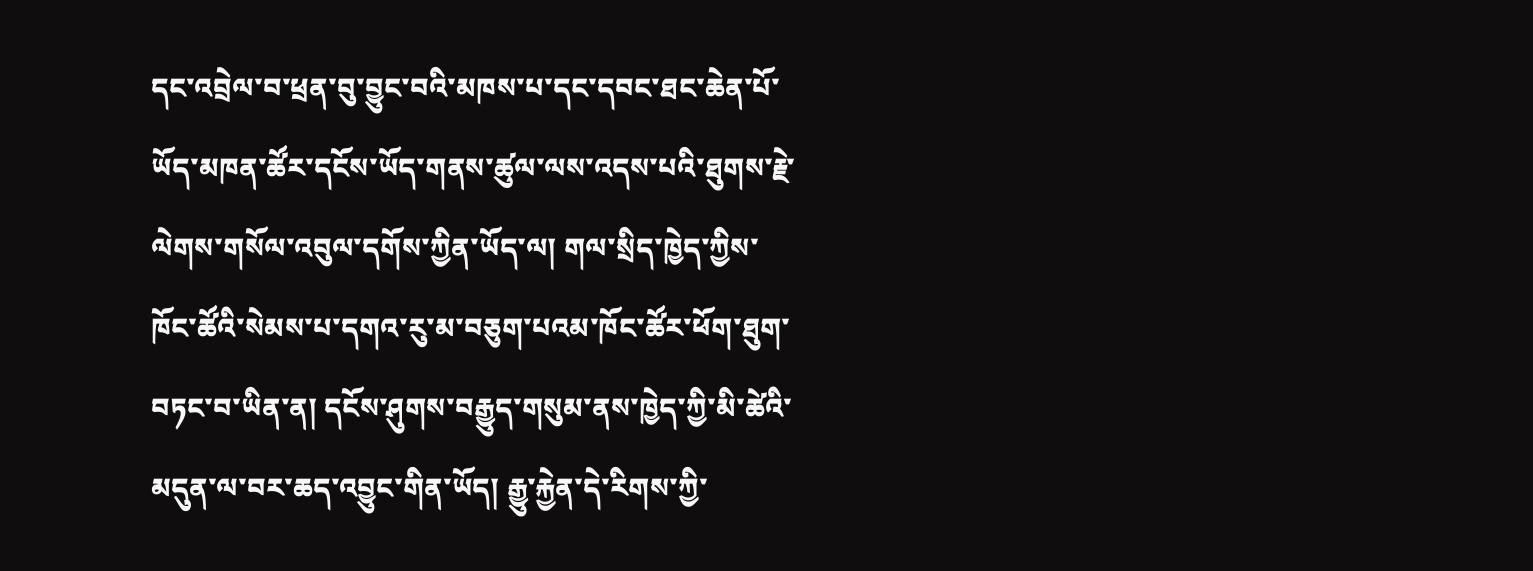དང་འབྲེལ་བ་ཕྲན་བུ་བྱུང་བའི་མཁས་པ་དང་དབང་ཐང་ཆེན་པོ་ཡོད་མཁན་ཚོར་དངོས་ཡོད་གནས་ཚུལ་ལས་འདས་པའི་ཐུགས་རྗེ་ལེགས་གསོལ་འབུལ་དགོས་ཀྱིན་ཡོད་ལ། གལ་སྲིད་ཁྱེད་ཀྱིས་ཁོང་ཚོའི་སེམས་པ་དགའ་རུ་མ་བཅུག་པའམ་ཁོང་ཚོར་ཕོག་ཐུག་བཏང་བ་ཡིན་ན། དངོས་ཤུགས་བརྒྱུད་གསུམ་ནས་ཁྱེད་ཀྱི་མི་ཚེའི་མདུན་ལ་བར་ཆད་འབྱུང་གིན་ཡོད། རྒྱུ་རྐྱེན་དེ་རིགས་ཀྱི་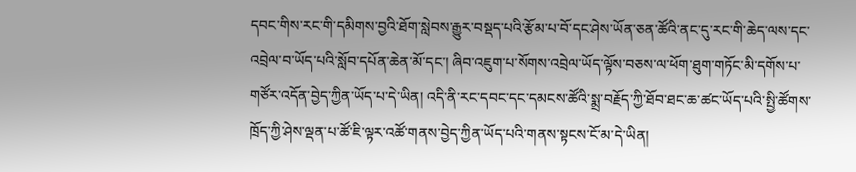དབང་གིས་རང་གི་དམིགས་བྱའི་ཐོག་སླེབས་རྒྱུར་བསྡད་པའི་རྩོམ་པ་བོ་དང་ཤེས་ཡོན་ཅན་ཚོའི་ནང་དུ་རང་གི་ཆེད་ལས་དང་འབྲེལ་བ་ཡོད་པའི་སློབ་དཔོན་ཆེན་མོ་དང་། ཞིབ་འཇུག་པ་སོགས་འབྲེལ་ཡོད་ལྟོས་བཅས་ལ་ཕོག་ཐུག་གཏོང་མི་དགོས་པ་གཙོར་འདོན་བྱེད་ཀྱིན་ཡོད་པ་དེ་ཡིན། འདི་ནི་རང་དབང་དང་དམངས་ཚོའི་སྨྲ་བརྗོད་ཀྱི་ཐོབ་ཐང་ཆ་ཚང་ཡོད་པའི་སྤྱི་ཚོགས་ཁྲོད་ཀྱི་ཤེས་ལྡན་པ་ཚོ་ཇི་ལྟར་འཚོ་གནས་བྱེད་ཀྱིན་ཡོད་པའི་གནས་སྟངས་ངོ་མ་དེ་ཡིན།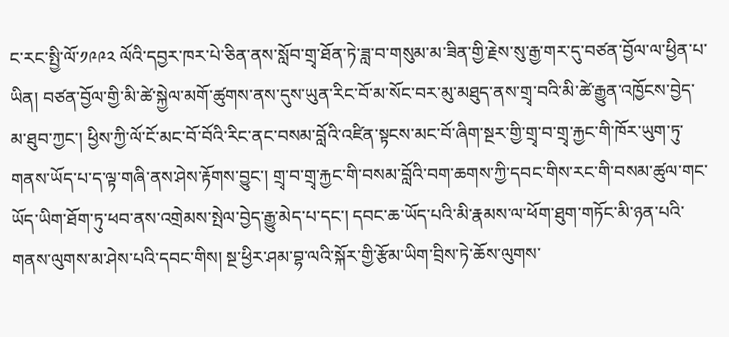ང་རང་སྤྱི་ལོ་༡༩༩༢ ལོའི་དབྱར་ཁར་པེ་ཅིན་ནས་སློབ་གྲྭ་ཐོན་ཏེ་ཟླ་བ་གསུམ་མ་ཟིན་གྱི་རྗེས་སུ་རྒྱ་གར་དུ་བཙན་བྱོལ་ལ་ཕྱིན་པ་ཡིན། བཙན་བྱོལ་གྱི་མི་ཚེ་སྐྱེལ་མགོ་ཚུགས་ནས་དུས་ཡུན་རིང་བོ་མ་སོང་བར་མུ་མཐུད་ནས་གྲྭ་བའི་མི་ཚེ་རྒྱུན་འཁྱོངས་བྱེད་མ་ཐུབ་ཀྱང་། ཕྱིས་ཀྱི་ལོ་ངོ་མང་བོ་བོའི་རིང་ནང་བསམ་བློའི་འཛིན་སྟངས་མང་བོ་ཞིག་སྔར་གྱི་གྲྭ་བ་གྲྭ་རྐྱང་གི་ཁོར་ཡུག་ཏུ་གནས་ཡོད་པ་ད་ལྟ་གཞི་ནས་ཤེས་རྟོགས་བྱུང་། གྲྭ་བ་གྲྭ་རྐྱང་གི་བསམ་བློའི་བག་ཆགས་ཀྱི་དབང་གིས་རང་གི་བསམ་ཚུལ་གང་ཡོད་ཡིག་ཐོག་ཏུ་ཕབ་ནས་འགྲེམས་སྤེལ་བྱེད་རྒྱུ་མེད་པ་དང་། དབང་ཆ་ཡོད་པའི་མི་རྣམས་ལ་ཕོག་ཐུག་གཏོང་མི་ཉན་པའི་གནས་ལུགས་མ་ཤེས་པའི་དབང་གིས། སྔ་ཕྱིར་ཤམ་བྷ་ལའི་སྐོར་གྱི་རྩོམ་ཡིག་བྲིས་ཏེ་ཆོས་ལུགས་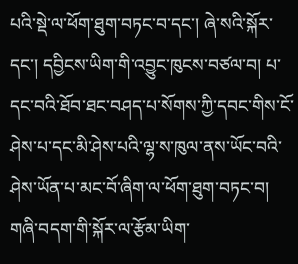པའི་སྡེ་ལ་ཕོག་ཐུག་བཏང་བ་དང་། ཞེ་སའི་སྐོར་དང་། དབྱིངས་ཡིག་གི་འབྱུང་ཁུངས་བཙལ་བ། པ་དང་བའི་ཐོབ་ཐང་བཤད་པ་སོགས་ཀྱི་དབང་གིས་ངོ་ཤེས་པ་དང་མི་ཤེས་པའི་ལྷ་ས་ཁུལ་ནས་ཡོང་བའི་ཤེས་ཡོན་པ་མང་བོ་ཞིག་ལ་ཕོག་ཐུག་བཏང་བ། གཞི་བདག་གི་སྐོར་ལ་རྩོམ་ཡིག་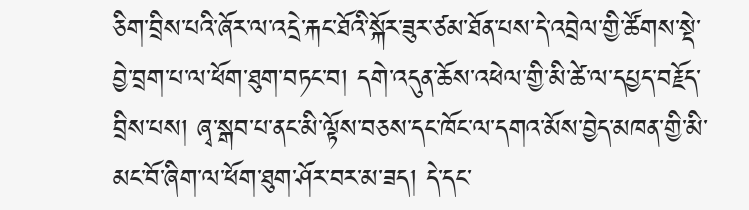ཅིག་བྲིས་པའི་ཞོར་ལ་འདྲེ་རྐང་ཐོའི་སྐོར་ཟུར་ཙམ་ཐོན་པས་དེ་འབྲེལ་གྱི་ཚོགས་སྡེ་བྱེ་བྲག་པ་ལ་ཕོག་ཐུག་བཏང་བ། དགེ་འདུན་ཆོས་འཕེལ་གྱི་མི་ཚེ་ལ་དཔྱད་བརྗོད་བྲིས་པས། ཞྭ་སྒབ་པ་ནང་མི་ལྟོས་བཅས་དང་ཁོང་ལ་དགའ་མོས་བྱེད་མཁན་གྱི་མི་མང་བོ་ཞིག་ལ་ཕོག་ཐུག་ཤོར་བར་མ་ཟད། དེ་དང་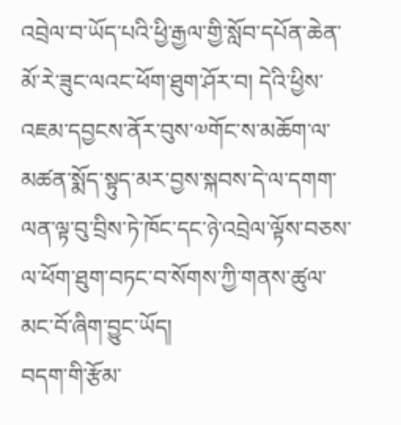འབྲེལ་བ་ཡོད་པའི་ཕྱི་རྒྱལ་གྱི་སློབ་དཔོན་ཆེན་མོ་རེ་ཟུང་ལའང་ཕོག་ཐུག་ཤོར་བ། དེའི་ཕྱིས་འཇམ་དབྱངས་ནོར་བུས་༧གོང་ས་མཆོག་ལ་མཚན་སྨོད་སྟུད་མར་བྱས་སྐབས་དེ་ལ་དགག་ལན་ལྟ་བུ་བྲིས་ཏེ་ཁོང་དང་ཉེ་འབྲེལ་ལྟོས་བཅས་ལ་ཕོག་ཐུག་བཏང་བ་སོགས་ཀྱི་གནས་ཚུལ་མང་བོ་ཞིག་བྱུང་ཡོད།
བདག་གི་རྩོམ་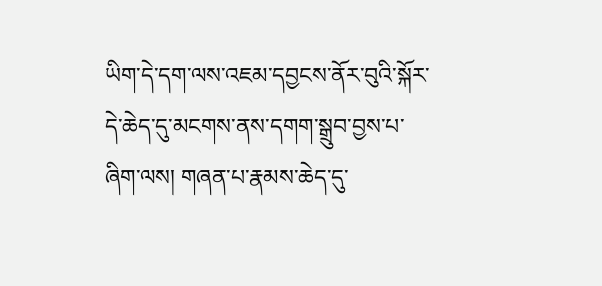ཡིག་དེ་དག་ལས་འཇམ་དབྱངས་ནོར་བུའི་སྐོར་དེ་ཆེད་དུ་མངགས་ནས་དགག་སྒྲུབ་བྱས་པ་ཞིག་ལས། གཞན་པ་རྣམས་ཆེད་དུ་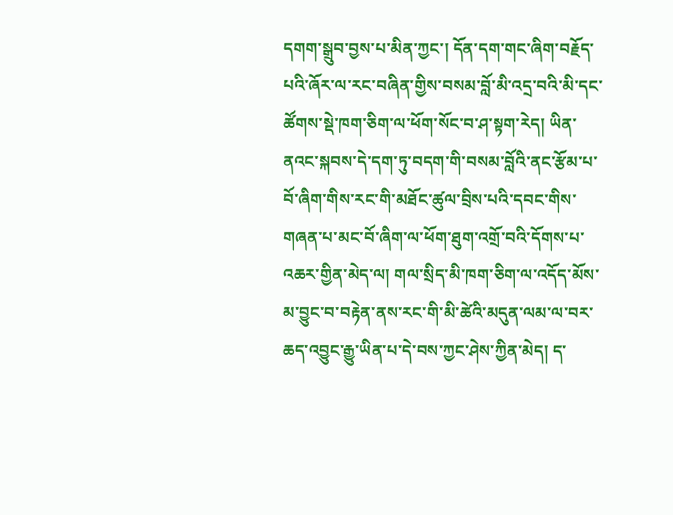དགག་སྒྲུབ་བྱས་པ་མིན་ཀྱང་། དོན་དག་གང་ཞིག་བརྗོད་པའི་ཞོར་ལ་རང་བཞིན་གྱིས་བསམ་བློ་མི་འདྲ་བའི་མི་དང་ཚོགས་སྡེ་ཁག་ཅིག་ལ་ཕོག་སོང་བ་ཤ་སྟག་རེད། ཡིན་ནའང་སྐབས་དེ་དག་ཏུ་བདག་གི་བསམ་བློའི་ནང་རྩོམ་པ་བོ་ཞིག་གིས་རང་གི་མཐོང་ཚུལ་བྲིས་པའི་དབང་གིས་གཞན་པ་མང་བོ་ཞིག་ལ་ཕོག་ཐུག་འགྲོ་བའི་དོགས་པ་འཆར་གྱིན་མེད་ལ། གལ་སྲིད་མི་ཁག་ཅིག་ལ་འདོད་མོས་མ་བྱུང་བ་བརྟེན་ནས་རང་གི་མི་ཚེའི་མདུན་ལམ་ལ་བར་ཆད་འབྱུང་རྒྱུ་ཡིན་པ་དེ་བས་ཀྱང་ཤེས་ཀྱིན་མེད། ད་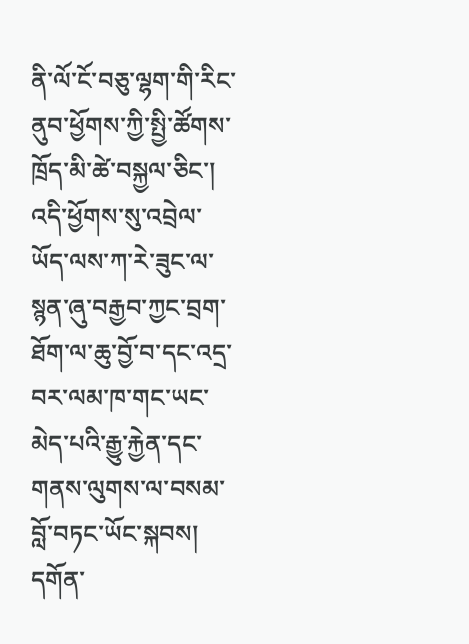ནི་ལོ་ངོ་བཅུ་ལྷག་གི་རིང་ནུབ་ཕྱོགས་ཀྱི་སྤྱི་ཚོགས་ཁྲོད་མི་ཚེ་བསྐྱལ་ཅིང་། འདི་ཕྱོགས་སུ་འབྲེལ་ཡོད་ལས་ཀ་རེ་ཟུང་ལ་སྙན་ཞུ་བརྒྱབ་ཀྱང་བྲག་ཐོག་ལ་ཆུ་བྱོ་བ་དང་འདྲ་བར་ལམ་ཁ་གང་ཡང་མེད་པའི་རྒྱུ་རྐྱེན་དང་གནས་ལུགས་ལ་བསམ་བློ་བཏང་ཡོང་སྐབས། དགོན་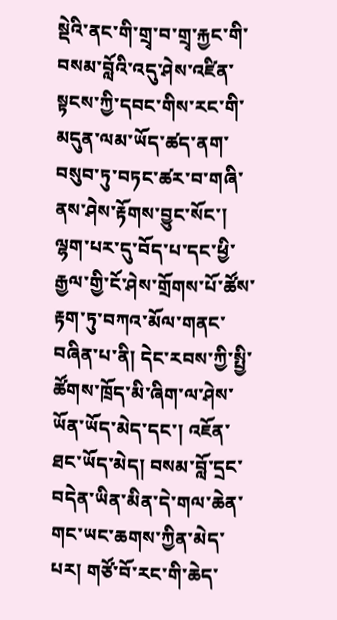སྡེའི་ནང་གི་གྲྭ་བ་གྲྭ་རྐྱང་གི་བསམ་བློའི་འདུ་ཤེས་འཛིན་སྟངས་ཀྱི་དབང་གིས་རང་གི་མདུན་ལམ་ཡོད་ཚད་ནག་བསུབ་ཏུ་བཏང་ཚར་བ་གཞི་ནས་ཤེས་རྟོགས་བྱུང་སོང་།
ལྷག་པར་དུ་བོད་པ་དང་ཕྱི་རྒྱལ་གྱི་ངོ་ཤེས་གྲོགས་པོ་ཚོས་རྟག་ཏུ་བཀའ་མོལ་གནང་བཞིན་པ་ནི། དེང་རབས་ཀྱི་སྤྱི་ཚོགས་ཁྲོད་མི་ཞིག་ལ་ཤེས་ཡོན་ཡོད་མེད་དང་། འཇོན་ཐང་ཡོད་མེད། བསམ་བློ་དྲང་བདེན་ཡིན་མིན་དེ་གལ་ཆེན་གང་ཡང་ཆགས་ཀྱིན་མེད་པར། གཙོ་བོ་རང་གི་ཆེད་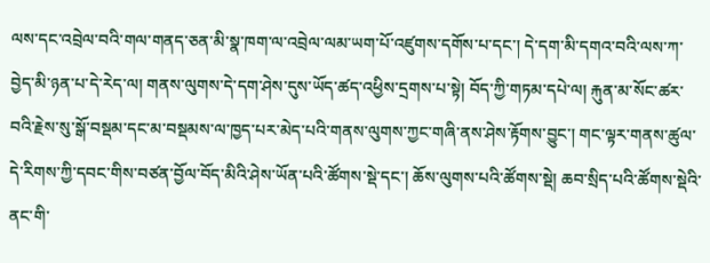ལས་དང་འབྲེལ་བའི་གལ་གནད་ཅན་མི་སྣ་ཁག་ལ་འབྲེལ་ལམ་ཡག་པོ་འཛུགས་དགོས་པ་དང་། དེ་དག་མི་དགའ་བའི་ལས་ཀ་བྱེད་མི་ཉན་པ་དེ་རེད་ལ། གནས་ལུགས་དེ་དག་ཤེས་དུས་ཡོད་ཚད་འཕྱིས་དྲགས་པ་སྟེ། བོད་ཀྱི་གཏམ་དཔེ་ལ། རྐུན་མ་སོང་ཚར་བའི་རྗེས་སུ་སྒོ་བསྡམ་དང་མ་བསྡམས་ལ་ཁྱད་པར་མེད་པའི་གནས་ལུགས་ཀྱང་གཞི་ནས་ཤེས་རྟོགས་བྱུང་། གང་ལྟར་གནས་ཚུལ་དེ་རིགས་ཀྱི་དབང་གིས་བཙན་བྱོལ་བོད་མིའི་ཤེས་ཡོན་པའི་ཚོགས་སྡེ་དང་། ཆོས་ལུགས་པའི་ཚོགས་སྡེ། ཆབ་སྲིད་པའི་ཚོགས་སྡེའི་ནང་གི་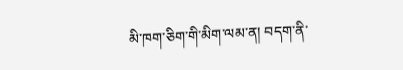མི་ཁག་ཅིག་གི་མིག་ལམ་ན། བདག་ནི་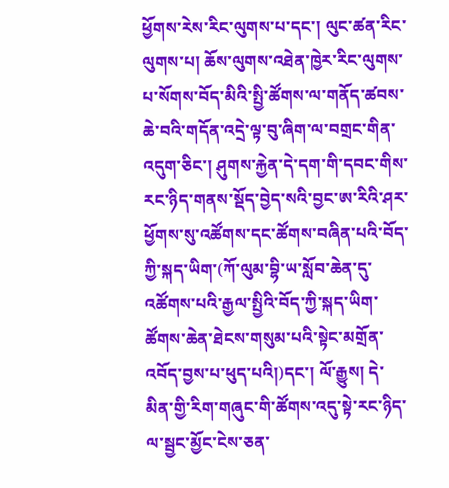ཕྱོགས་རེས་རིང་ལུགས་པ་དང་། ལུང་ཚན་རིང་ལུགས་པ། ཆོས་ལུགས་འཐེན་ཁྱེར་རིང་ལུགས་པ་སོགས་བོད་མིའི་སྤྱི་ཚོགས་ལ་གནོད་ཚབས་ཆེ་བའི་གདོན་འདྲེ་ལྟ་བུ་ཞིག་ལ་བགྲང་གིན་འདུག་ཅིང་། ཤུགས་རྐྱེན་དེ་དག་གི་དབང་གིས་རང་ཉིད་གནས་སྡོད་བྱེད་སའི་བྱང་ཨ་རིའི་ཤར་ཕྱོགས་སུ་འཚོགས་དང་ཚོགས་བཞིན་པའི་བོད་ཀྱི་སྐད་ཡིག་(ཀོ་ལུམ་བྷི་ཡ་སློབ་ཆེན་དུ་འཚོགས་པའི་རྒྱལ་སྤྱིའི་བོད་ཀྱི་སྐད་ཡིག་ཚོགས་ཆེན་ཐེངས་གསུམ་པའི་སྟེང་མགྲོན་འབོད་བྱས་པ་ཕུད་པའི།)དང་། ལོ་རྒྱུས། དེ་མིན་གྱི་རིག་གཞུང་གི་ཚོགས་འདུ་སྟེ་རང་ཉིད་ལ་སྦྱང་མྱོང་ངེས་ཅན་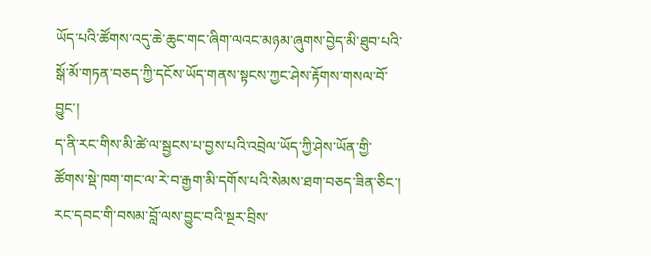ཡོད་པའི་ཚོགས་འདུ་ཆེ་ཆུང་གང་ཞིག་ལའང་མཉམ་ཞུགས་བྱེད་མི་ཐུབ་པའི་སྒོ་མོ་གཏན་བཅད་ཀྱི་དངོས་ཡོད་གནས་སྟངས་ཀྱང་ཤེས་རྟོགས་གསལ་བོ་བྱུང་།
ད་ནི་རང་གིས་མི་ཚེ་ལ་སྦྱངས་པ་བྱས་པའི་འབྲེལ་ཡོད་ཀྱི་ཤེས་ཡོན་གྱི་ཚོགས་སྡེ་ཁག་གང་ལ་རེ་བ་རྒྱག་མི་དགོས་པའི་སེམས་ཐག་བཅད་ཟིན་ཅིང་། རང་དབང་གི་བསམ་བློ་ལས་བྱུང་བའི་སྔར་བྲིས་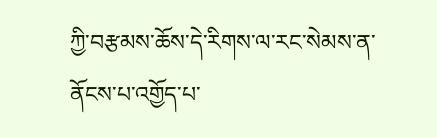ཀྱི་བརྩམས་ཆོས་དེ་རིགས་ལ་རང་སེམས་ན་ནོངས་པ་འགྱོད་པ་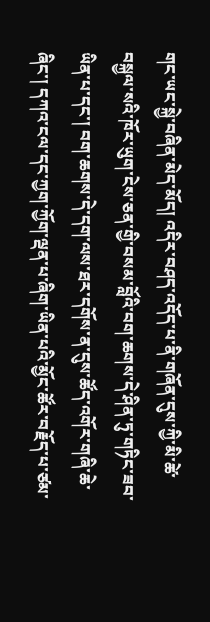གང་ཡང་སྐྱེ་བཞིན་མེད་མོད། འདིར་བཤད་འདོད་པ་ནི་གཞོན་དུས་ཀྱི་མི་ཚེ་བསྐྱལ་སའི་ཁོར་ཡུག་ངེས་ཅན་གྱི་བསམ་བློའི་བག་ཆགས་དེ་ཤིན་ཏུ་གཏིང་ཟབ་ཡིན་པ་དང་། བག་ཆགས་དེ་དག་ལས་ཐར་དགོས་ན་དུས་ཚོད་འགོར་གཞི་ཆེ་ཞིང་། དཀའ་ངལ་དང་ཀྱག་ཀྱོག་ལྡན་པ་ཞིག་ཡིན་པའི་མྱོང་ཚོར་བརྗོད་པ་ཙམ་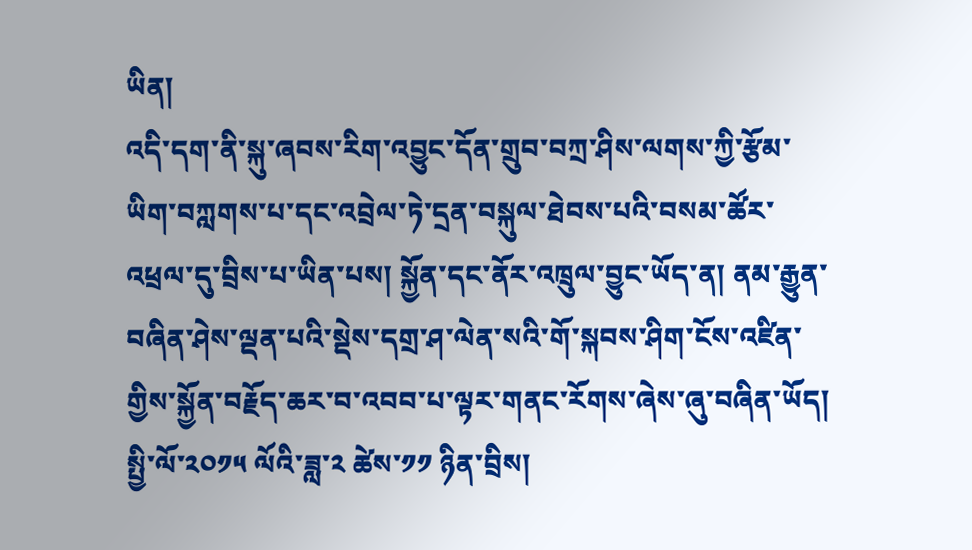ཡིན།
འདི་དག་ནི་སྐུ་ཞབས་རིག་འབྱུང་དོན་གྲུབ་བཀྲ་ཤིས་ལགས་ཀྱི་རྩོམ་ཡིག་བཀླགས་པ་དང་འབྲེལ་ཏེ་དྲན་བསྐུལ་ཐེབས་པའི་བསམ་ཚོར་འཕྲལ་དུ་བྲིས་པ་ཡིན་པས། སྐྱོན་དང་ནོར་འཁྲུལ་བྱུང་ཡོད་ན། ནམ་རྒྱུན་བཞིན་ཤེས་ལྡན་པའི་སྡེས་དགྲ་ཤ་ལེན་སའི་གོ་སྐབས་ཤིག་ངོས་འཛིན་གྱིས་སྐྱོན་བརྗོད་ཆར་བ་འབབ་པ་ལྟར་གནང་རོགས་ཞེས་ཞུ་བཞིན་ཡོད།
སྤྱི་ལོ་༢༠༡༥ ལོའི་ཟླ་༢ ཚེས་༡༡ ཉིན་བྲིས།